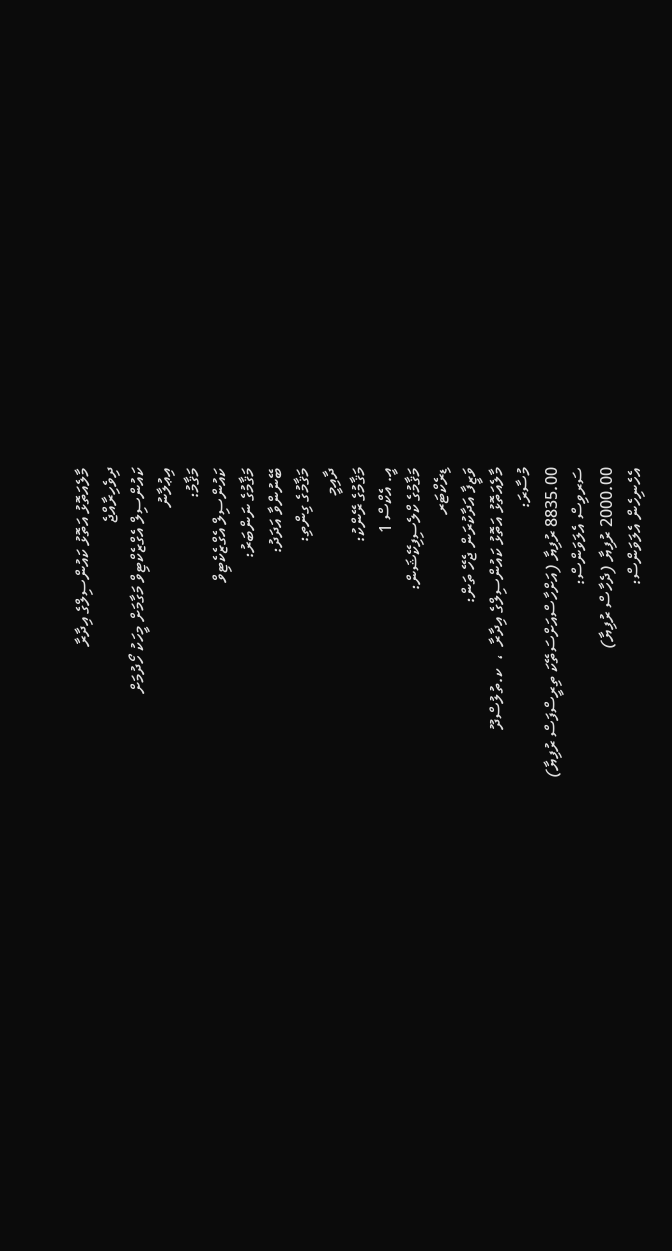މާލެއަތޮޅު އަތޮޅު ކައުންސިލްގެ އިދާރާ
ދިވެހިރާއްޖެ
ކައުންސިލް އެގްޒެކްޓިވް މަގާމަށް މީހަކު ހޯދުމަށް
އިޢުލާނު
މަޤާމު:
ކައުންސިލް އެގްޒެކެޓިވް
މަޤާމުގެ ނަންބަރު:
ބޭނުންވާ އަދަދު:
މަޤާމުގެ ގިންތި:
ދާއިމީ
މަޤާމުގެ ރޭންކު:
އީ. އެކްސް 1
މަޤާމުގެ ކްލެސިފިކޭޝަން:
ޑިރެކްޓަރ
ވަޒީފާ އަދާކުރަން ޖެހޭ ތަން:
މާލެއަތޮޅު އަތޮޅު ކައުންސިލްގެ އިދާރާ  ،  ކ.ތުލުސްދޫ
މުސާރަ:
8835.00 ރުފިޔާ (އަށްހާސްއަށްސަތޭކަ ތިރީސްފަސް ރުފިޔާ)
ސަރވިސް އެލަވަންސް:
2000.00 ރުފިޔާ (ދެހާސް ރުފިޔާ)
އެހެނިހެން އެލަވަންސް: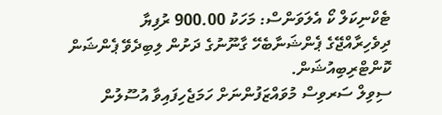ޓެކްނިކަލް ކޯ އެލަވަންސް: މަހަކު 900.00 ރުފިޔާ
ދިވެހިރާއްޖޭގެ ޕެންޝަނާބެހޭ ގާނޫނުގެ ދަށުން ލިބިދެވޭ ޕެންޝަން ކޮންޓްރިބިއުޝަން.
ސިވިލް ސަރވިސް މުވައްޒަފުންނަށް ހަމަޖެހިފައިވާ އުސޫލުން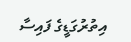އިތުރުގަޑީގެ ފައިސާ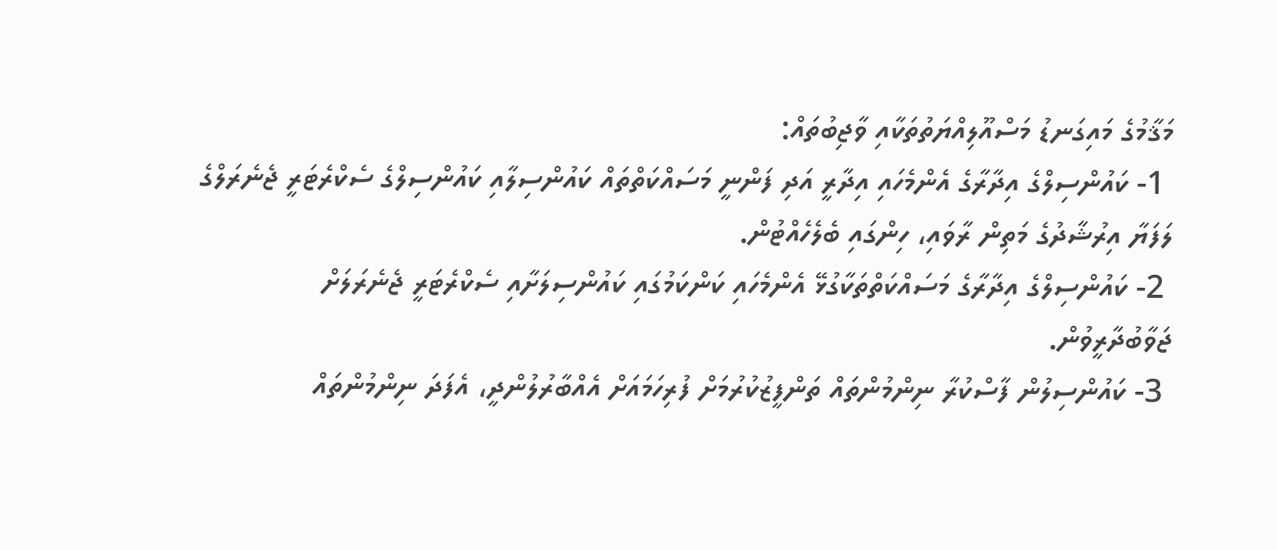މަޤާމުގެ މައިގަނޑު މަސްއޫލިއްޔަތުތަކާއި ވާޖިބުތައް:
 1- ކައުންސިލްގެ އިދާރާގެ އެންމެހައި އިދާރީ އަދި ފަންނީ މަސައްކަތްތައް ކައުންސިލާއި ކައުންސިލްގެ ސެކްރެޓަރީ ޖެނެރަލްގެ ލަފަޔާ އިރުޝާދުގެ މަތިން ރާވައި، ހިންގައި ބެލެހެއްޓުން.
 2- ކައުންސިލްގެ އިދާރާގެ މަސައްކަތްތަކާގުޅޭ އެންމެހައި ކަންކަމުގައި ކައުންސިލަށާއި ސެކްރެޓަރީ ޖެނެރަލަށް ޖަވާބުދާރީވުން.
 3- ކައުންސިލުން ފާސްކުރާ ނިންމުންތައް ތަންފީޒުކުރުމަށް ފުރިހަމައަށް އެއްބާރުލުންދީ، އެފަދަ ނިންމުންތައް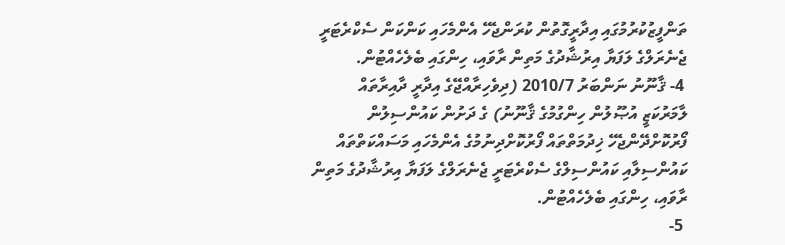ތަންފީޒުކުރުމުގައި އިދާރީގޮތުން ކުރަންޖެހޭ އެންމެހައި ކަންކަން ސެކްރެޓަރީ ޖެނެރަލްގެ ލަފަޔާ އިރުޝާދުގެ މަތިން ރާވައި، ހިންގައި ބެލެހެއްޓުން.
 4- ޤާނޫނު ނަންބަރު 2010/7 (ދިވެހިރާއްޖޭގެ އިދާރީ ދާއިރާތައް ލާމަރުކަޒީ އުޞޫލުން ހިންގުމުގެ ޤާނޫނު) ގެ ދަށުން ކައުންސިލުން ފޯރުކޮށްދޭންޖެހޭ ޚިދުމަތްތައް ފޯރުކޮށްދިނުމުގެ އެންމެހައި މަސައްކަތްތައް ކައުންސިލާއި ކައުންސިލްގެ ސެކްރެޓަރީ ޖެނެރަލްގެ ލަފަޔާ އިރުޝާދުގެ މަތިން ރާވައި، ހިންގައި ބެލެހެއްޓުން.
 5-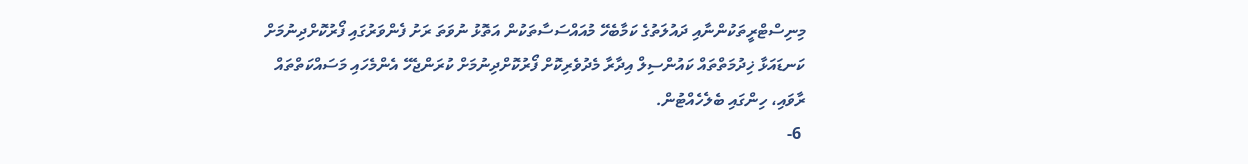މިނިސްޓްރީތަކުންނާއި ދައުލަތުގެ ކަމާބެހޭ މުއައްސަސާތަކުން އަތޮޅު ނުވަތަ ރަށު ފެންވަރުގައި ފޯރުކޮށްދިނުމަށް ކަނޑައަޅާ ޚިދުމަތްތައް ކައުންސިލް އިދާރާ މެދުވެރިކޮށް ފޯރުކޮށްދިނުމަށް ކުރަންޖެހޭ އެންމެހައި މަސައްކަތްތައް ރާވައި، ހިންގައި ބެލެހެއްޓުން.
 6-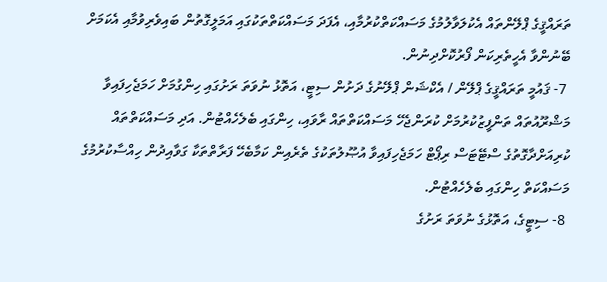ތަރައްޤީގެ ޕްލޭންތައް އެކުލަވާލުމުގެ މަސައްކަތްކުރުމާއި، އެފަދަ މަސައްކަތްތަކުގައި އަމަލީގޮތުން ބައިވެރިވުމާއި އެކަމަށް ބޭނުންވާ އެހީތެރިކަން ފޯރުކޮށްދިނުން.
 7- ޤައުމީ ތަރައްޤީގެ ޕްލޭން / އެކްޝަން ޕްލޭނުގެ ދަށުން ސިޓީ، އަތޮޅު ނުވަތަ ރަށުގައި ހިންގުމަށް ހަމަޖެހިފައިވާ މަޝްރޫއުތައް ތަންފީޒުކުރުމަށް ކުރަންޖެހޭ މަސައްކަތްތައް ރާވައި، ހިންގައި ބެލެހެއްޓުން. އަދި މަސައްކަތްތައް ކުރިއަށްދާގޮތުގެ ސްޓޭޓަސް ރިޕޯޓް ހަމަޖެހިފައިވާ އުޞޫލުތަކުގެ ތެރެއިން ކަމާބެހޭ ފަރާތްތަކާ ގަވާއިދުން ހިއްސާކުރުމުގެ މަސައްކަތް ހިންގައި ބެލެހެއްޓުން.
 8- ސިޓީގެ، އަތޮޅުގެ ނުވަތަ ރަށުގެ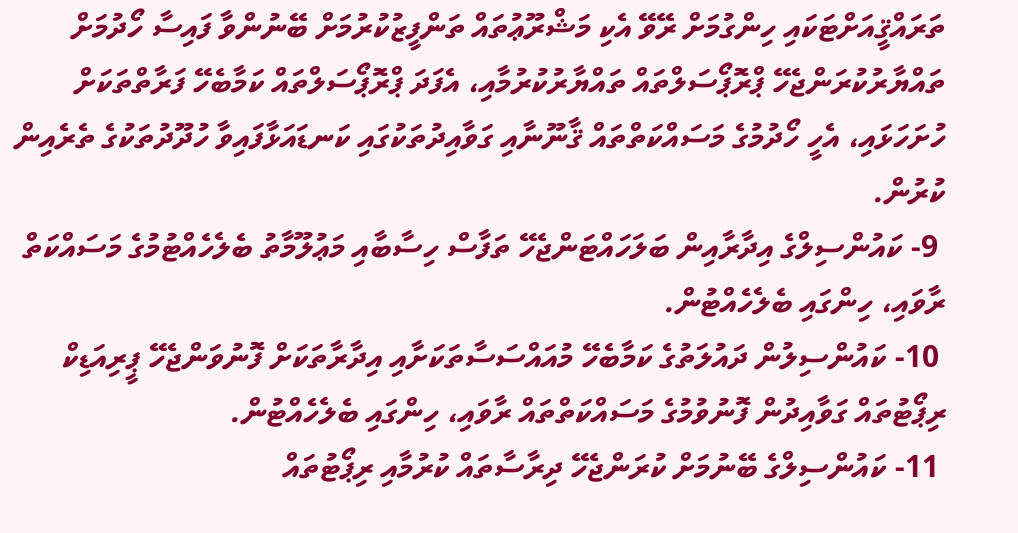ތަރައްޤީއަށްޓަކައި ހިންގުމަށް ރޭވޭ އެކި މަޝްރޫޢުތައް ތަންފީޒުކުރުމަށް ބޭނުންވާ ފައިސާ ހޯދުމަށް ތައްޔާރުކުރަންޖެހޭ ޕްރޮޕޯސަލްތައް ތައްޔާރުކުރުމާއި، އެފަދަ ޕްރޮޕޯސަލްތައް ކަމާބެހޭ ފަރާތްތަކަށް ހުށަހަޅައި، އެހީ ހޯދުމުގެ މަސައްކަތްތައް ޤާނޫނާއި ގަވާއިދުތަކުގައި ކަނޑައަޅާފައިވާ ހުދޫދުތަކުގެ ތެރެއިން ކުރުން.
 9- ކައުންސިލްގެ އިދާރާއިން ބަލަހައްޓަންޖެހޭ ތަފާސް ހިސާބާއި މަޢުލޫމާތު ބެލެހެއްޓުމުގެ މަސައްކަތް ރާވައި، ހިންގައި ބެލެހެއްޓުން.
 10- ކައުންސިލުން ދައުލަތުގެ ކަމާބެހޭ މުއައްސަސާތަކަށާއި އިދާރާތަކަށް ފޮނުވަންޖެހޭ ޕީރިއަޑިކް ރިޕޯޓުތައް ގަވާއިދުން ފޮނުވުމުގެ މަސައްކަތްތައް ރާވައި، ހިންގައި ބެލެހެއްޓުން.
 11- ކައުންސިލްގެ ބޭނުމަށް ކުރަންޖެހޭ ދިރާސާތައް ކުރުމާއި ރިޕޯޓުތައް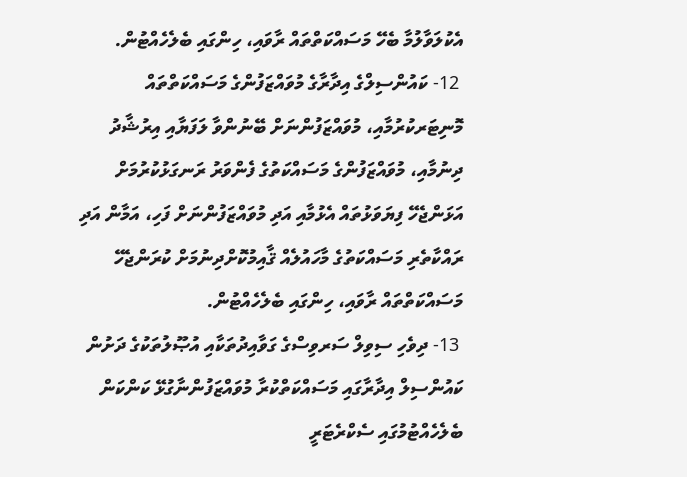އެކުލަވާލުމާ ބެހޭ މަސައްކަތްތައް ރާވައި، ހިންގައި ބެލެހެއްޓުން.
 12- ކައުންސިލްގެ އިދާރާގެ މުވައްޒަފުންގެ މަސައްކަތްތައް މޮނިޓަރކުރުމާއި، މުވައްޒަފުންނަށް ބޭނުންވާ ލަފަޔާއި އިރުޝާދު ދިނުމާއި، މުވައްޒަފުންގެ މަސައްކަތުގެ ފެންވަރު ރަނގަޅުކުރުމަށް އަޅަންޖެހޭ ފިޔަވަޅުތައް އެޅުމާއި އަދި މުވައްޒަފުންނަށް ފަހި، އަމާން އަދި ރައްކާތެރި މަސައްކަތުގެ މާހައުލެއް ޤާއިމުކޮށްދިނުމަށް ކުރަންޖެހޭ މަސައްކަތްތައް ރާވައި، ހިންގައި ބެލެހެއްޓުން.
 13- ދިވެހި ސިވިލް ސަރވިސްގެ ގަވާއިދުތަކާއި އުޞޫލުތަކުގެ ދަށުން ކައުންސިލް އިދާރާގައި މަސައްކަތްކުރާ މުވައްޒަފުންނާގުޅޭ ކަންކަން ބެލެހެއްޓުމުގައި ސެކްރެޓަރީ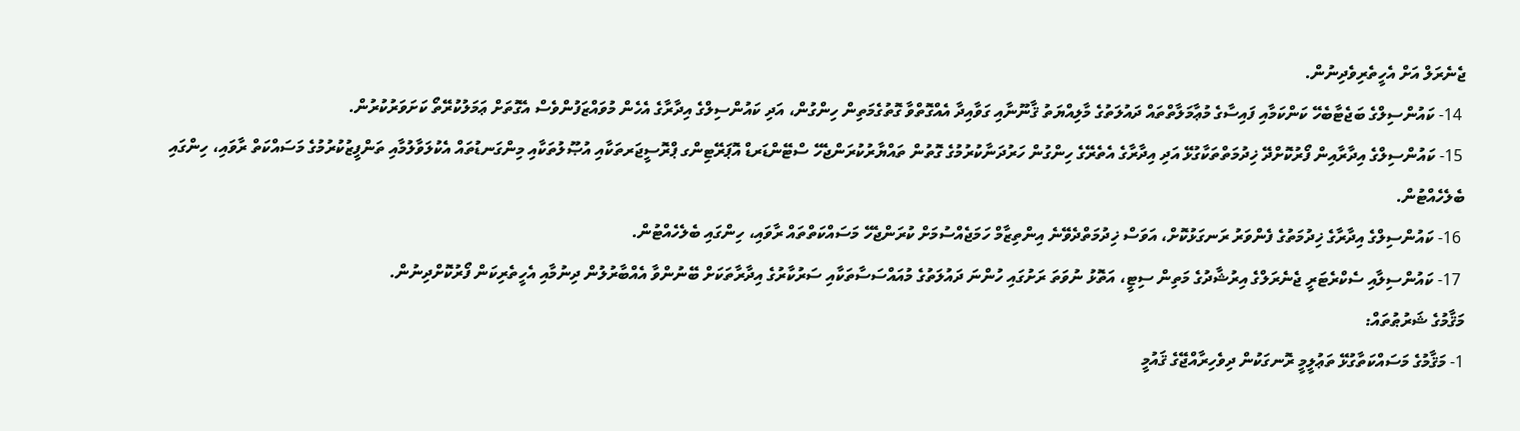ޖެނެރަލް އަށް އެހީތެރިވެދިނުން.
 14- ކައުންސިލްގެ ބަޖެޓާބެހޭ ކަންކަމާއި ފައިސާގެ މުޢާމަލާތްތައް ދައުލަތުގެ މާލިއްޔަތު ޤާނޫނާއި ގަވާއިދާ އެއްގޮތްވާ ގޮތުގެމަތިން ހިންގުން، އަދި ކައުންސިލްގެ އިދާރާގެ އެހެން މުވައްޒަފުންވެސް އެގޮތަށް ޢަމަލުކުރޭތޯ ކަށަވަރުކުރުން.
 15- ކައުންސިލްގެ އިދާރާއިން ފޯރުކޮށްދޭ ޚިދުމަތްތަކާގުޅޭ އަދި އިދާރާގެ އެތެރޭގެ ހިންގުން ހަރުދަނާކުރުމުގެ ގޮތުން ތައްޔާރުކުރަންޖެހޭ ސްޓޭންޑަރޑް އޮޕަރޭޓިންގ ޕްރޮސީޖަރތަކާއި އުޞޫލުތަކާއި މިންގަނޑުތައް އެކުލަވާލުމާއި ތަންފީޒުކުރުމުގެ މަސައްކަތް ރާވައި، ހިންގައި ބެލެހެއްޓުން.
 16- ކައުންސިލްގެ އިދާރާގެ ޚިދުމަތުގެ ފެންވަރު ރަނގަޅުކޮށް، އަވަސް ޚިދުމަތްދެވޭނެ އިންތިޒާމް ހަމަޖެއްސުމަށް ކުރަންޖެހޭ މަސައްކަތްތައް ރާވައި، ހިންގައި ބެލެހެއްޓުން.
 17- ކައުންސިލާއި ސެކްރެޓަރީ ޖެނެރަލްގެ އިރުޝާދުގެ މަތިން ސިޓީ، އަތޮޅު ނުވަތަ ރަށުގައި ހުންނަ ދައުލަތުގެ މުއައްސަސާތަކާއި ސަރުކާރުގެ އިދާރާތަކަށް ބޭނުންވާ އެއްބާރުލުން ދިނުމާއި އެހީތެރިކަން ފޯރުކޮށްދިނުން.
މަޤާމުގެ ޝަރުޠުތައް:
1- މަޤާމުގެ މަސައްކަތާގުޅޭ ތަޢުލީމީ ރޮނގަކުން ދިވެހިރާއްޖޭގެ ޤައުމީ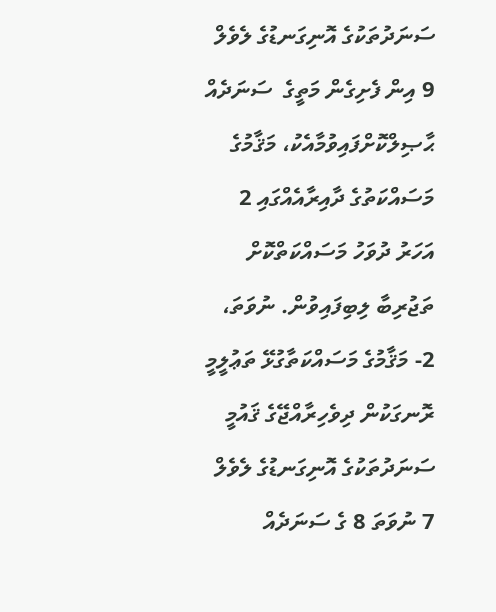ސަނަދުތަކުގެ އޮނިގަނޑުގެ ލެވެލް 9 އިން ފެށިގެން މަތީގެ  ސަނަދެއް ޙާޞިލްކޮށްފައިވުމާއެކު، މަޤާމުގެ މަސައްކަތުގެ ދާއިރާއެއްގައި 2 އަހަރު ދުވަހު މަސައްކަތްކޮށް ތަޖުރިބާ ލިބިފައިވުން. ނުވަތަ،
2- މަޤާމުގެ މަސައްކަތާގުޅޭ ތަޢުލީމީ ރޮނގަކުން ދިވެހިރާއްޖޭގެ ޤައުމީ ސަނަދުތަކުގެ އޮނިގަނޑުގެ ލެވެލް 7 ނުވަތަ 8 ގެ ސަނަދެއް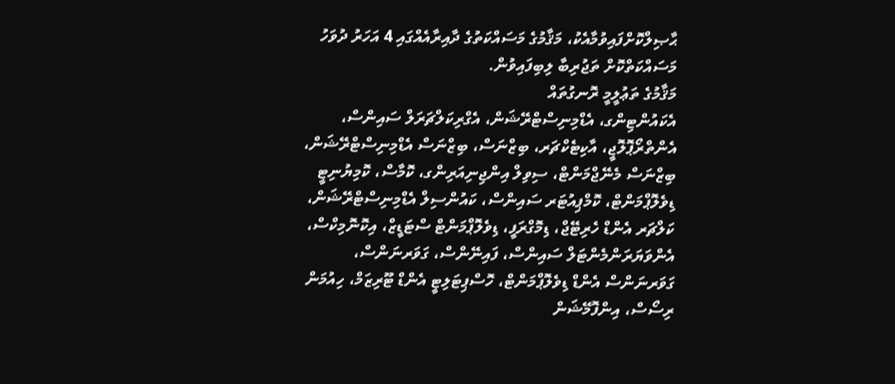ޙާޞިލްކޮށްފައިވުމާއެކު، މަޤާމުގެ މަސައްކަތުގެ ދާއިރާއެއްގައި 4 އަހަރު ދުވަހު މަސައްކަތްކޮށް ތަޖުރިބާ ލިބިފައިވުން.
މަޤާމުގެ ތަޢުލީމީ ރޮނގުތައް
އެކައުންޓިންގ، އެޑްމިނިސްޓްރޭޝަން، އެގްރިކަލްޗަރަލް ސައިންސް، އެންތްރޯޕޮލޮޖީ، އާކިޓެކްޗަރ، ބިޒްނަސް، ބިޒްނަސް އެޑްމިނިސްޓްރޭޝަން، ބިޒްނަސް މެނޭޖްމަންޓް، ސިވިލް އިންޖިނިއަރިންގ، ކޮމާސް، ކޮމިޔުނިޓީ ޑިވެލޮޕްމަންޓް، ކޮމްޕިއުޓަރ ސައިންސް، ކައުންސިލް އެޑްމިނިސްޓްރޭޝަން، ކަލްޗަރ އެންޑް ހެރިޓޭޖް، ޑިމޮގްރަފީ، ޑިވެލޮޕްމަންޓް ސްޓަޑީޒް، އިކޮނޮމިކްސް، އެންވަޔަރަންމެންޓަލް ސައިންސް، ފައިނޭންސް، ގަވަރނަންސް، ގަވަރނަންސް އެންޑް ޑިވެލޮޕްމަންޓް، ހޮސްޕިޓަލިޓީ އެންޑް ޓޫރިޒަމް، ހިއުމަން ރިސޯސް، އިންފޮމޭޝަން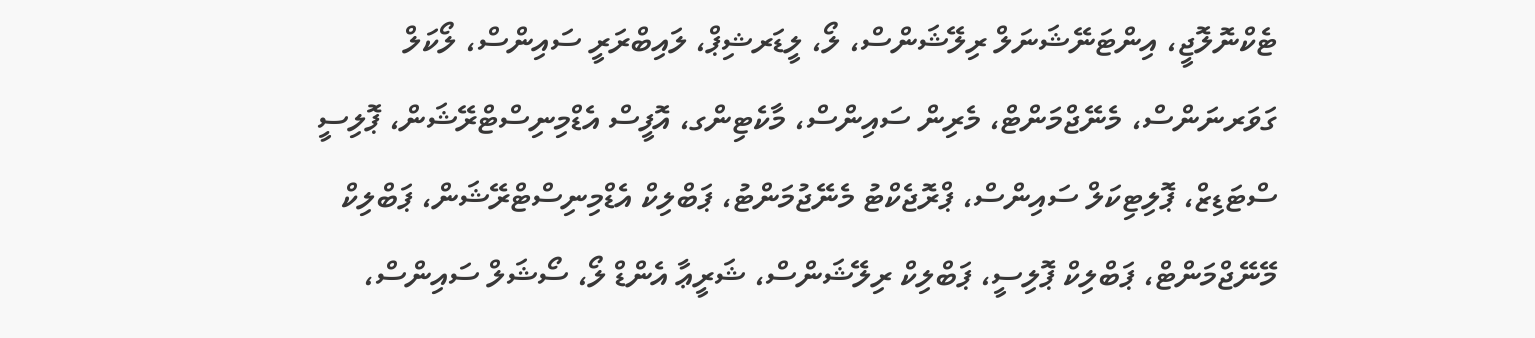ޓެކްނޮލޮޖީ، އިންޓަނޭޝަނަލް ރިލޭޝަންސް، ލޯ، ލީޑަރޝިޕް، ލައިބްރަރީ ސައިންސް، ލޯކަލް ގަވަރނަންސް، މެނޭޖްމަންޓް، މެރިން ސައިންސް، މާކެޓިންގ، އޮފީސް އެޑްމިނިސްޓްރޭޝަން، ޕޮލިސީ ސްޓަޑިޒް، ޕޮލިޓިކަލް ސައިންސް، ޕްރޮޖެކްޓު މެނޭޖުމަންޓު، ޕަބްލިކް އެޑްމިނިސްޓްރޭޝަން، ޕަބްލިކް މޭނޭޖްމަންޓް، ޕަބްލިކް ޕޮލިސީ، ޕަބްލިކް ރިލޭޝަންސް، ޝަރީޢާ އެންޑް ލޯ، ސޯޝަލް ސައިންސް،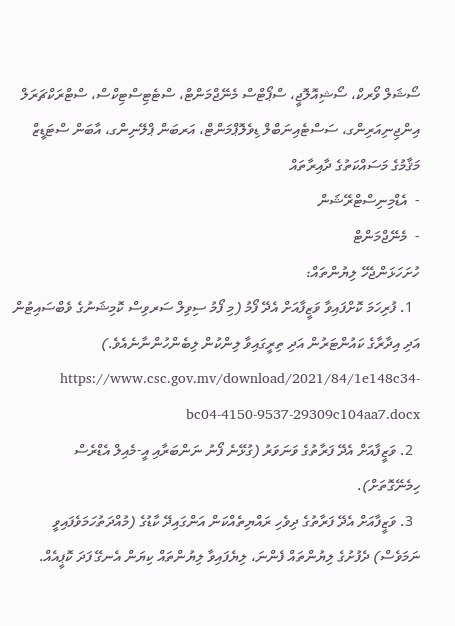ސޯޝަލް ވޯރކް، ސޯޝިއޮލޮޖީ، ސްޕޯޓްސް މެނޭޖްމަންޓް، ސްޓެޓިސްޓިކްސް، ސްޓްރަކްޗަރަލް އިންޖިނިއަރިންގ، ސަސްޓެއިނަބްލް ޑިވެލޮޕްމަންޓް، އަރބަން ޕްލޭނިންގ، އާބަން ސްޓަޑީޒް
މަޤާމުގެ މަސައްކަތުގެ ދާއިރާތައް
-  އެޑްމިނިސްޓްރޭޝަން
-  މެނޭޖްމަންޓް
ހުށަހަޅަންޖެހޭ ލިޔުންތައް:
  1. ފުރިހަމަ ކޮށްފައިވާ ވަޒީފާއަށް އެދޭ ފޯމު (މި ފޯމު ސިވިލް ސަރވިސް ކޮމިޝަނުގެ ވެބްސައިޓުން އަދި އިދާރާގެ ކައުންޓަރުން އަދި ތިރީގައިވާ ލިންކުން ލިބެންހުންނާނެއެވެ.) https://www.csc.gov.mv/download/2021/84/1e148c34-bc04-4150-9537-29309c104aa7.docx
  2. ވަޒީފާއަށް އެދޭ ފަރާތުގެ ވަނަވަރު (ގުޅޭނެ ފޯނު ނަންބަރާއި އީ-މެއިލް އެޑްރެސް ހިމެނޭގޮތަށް).
  3. ވަޒީފާއަށް އެދޭ ފަރާތުގެ ދިވެހި ރައްޔިތެއްކަން އަންގައިދޭ ކާޑުގެ (މުއްދަތުހަމަވެފައިވީ ނަމަވެސް) ދެފުށުގެ ލިޔުންތައް ފެންނަ، ލިޔެފައިވާ ލިޔުންތައް ކިޔަން އެނގޭ ފަދަ ކޮޕީއެއް.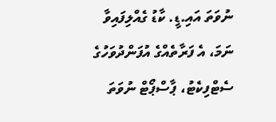ނުވަތަ އައި.ޑީ. ކާޑު ގެއްލިފައިވާ ނަމަ، އެ ފަރާތެއްގެ އުފަންދުވަހުގެ ސެޓްފިކެޓު، ޕާސްޕޯޓް ނުވަތަ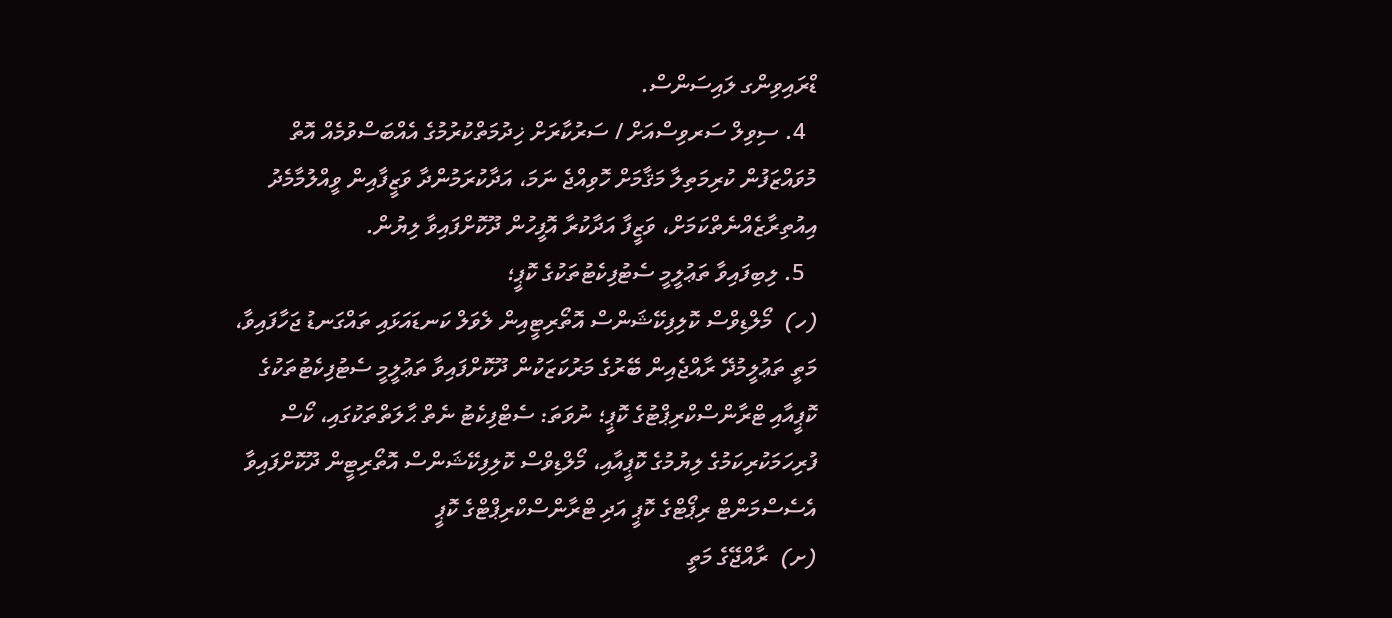ޑްރައިވިންގ ލައިސަންސް.
  4. ސިވިލް ސަރވިސްއަށް / ސަރުކާރަށް ޚިދުމަތްކުރުމުގެ އެއްބަސްވުމެއް އޮތް މުވައްޒަފުން ކުރިމަތިލާ މަޤާމަށް ހޮވިއްޖެ ނަމަ، އަދާކުރަމުންދާ ވަޒީފާއިން ވީއްލުމާމެދު އިއުތިރާޒެއްނެތްކަމަށް، ވަޒީފާ އަދާކުރާ އޮފީހުން ދޫކޮށްފައިވާ ލިޔުން.
  5. ލިބިފައިވާ ތަޢުލީމީ ސެޓުފިކެޓުތަކުގެ ކޮޕީ؛
(ހ)  މޯލްޑިވްސް ކޮލިފިކޭޝަންސް އޮތޯރިޓީއިން ލެވަލް ކަނޑައަޅައި ތައްގަނޑު ޖަހާފައިވާ، މަތީ ތަޢުލީމުދޭ ރާއްޖެއިން ބޭރުގެ މަރުކަޒަކުން ދޫކޮށްފައިވާ ތަޢުލީމީ ސެޓުފިކެޓުތަކުގެ ކޮޕީއާއި ޓްރާންސްކްރިޕްޓުގެ ކޮޕީ؛ ނުވަތަ: ސެޓްފިކެޓު ނެތް ޙާލަތްތަކުގައި، ކޯސް ފުރިހަމަކުރިކަމުގެ ލިޔުމުގެ ކޮޕީއާއި، މޯލްޑިވްސް ކޮލިފިކޭޝަންސް އޮތޯރިޓީން ދޫކޮށްފައިވާ އެސެސްމަންޓް ރިޕޯޓްގެ ކޮޕީ އަދި ޓްރާންސްކްރިޕްޓްގެ ކޮޕީ
(ށ)  ރާއްޖޭގެ މަތީ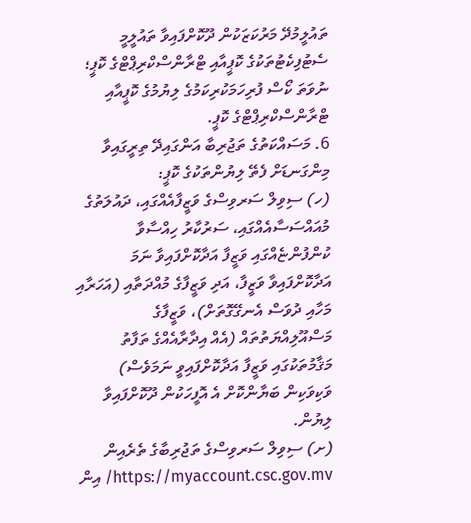ތައުލީމުދޭ މަރުކަޒަކުން ދޫކޮށްފައިވާ ތައުލީމީ ސެޓުފިކެޓުތަކުގެ ކޮޕީއާއި ޓްރާންސްކްރިޕްޓްގެ ކޮޕީ؛ ނުވަތަ ކޯސް ފުރިހަމަކުރިކަމުގެ ލިޔުމުގެ ކޮޕީއާއި ޓްރާންސްކްރިޕްޓްގެ ކޮޕީ.
6. މަސައްކަތުގެ ތަޖުރިބާ އަންގައިދޭ ތިރީގައިވާ މިންގަނޑަށް ފެތޭ ލިޔުންތަކުގެ ކޮޕީ:
(ހ) ސިވިލް ސަރވިސްގެ ވަޒީފާއެއްގައި، ދައުލަތުގެ މުއައްސަސާއެއްގައި، ސަރުކާރު ހިއްސާވާ ކުންފުންޏެއްގައި ވަޒީފާ އަދާކޮށްފައިވާ ނަމަ އަދާކޮށްފައިވާ ވަޒީފާ، އަދި ވަޒީފާގެ މުއްދަތާއި (އަހަރާއި މަހާއި ދުވަސް އެނގޭގޮތަށް)، ވަޒީފާގެ މަސްއޫލިއްޔަތުތައް (އެއް އިދާރާއެއްގެ ތަފާތު މަޤާމުތަކުގައި ވަޒީފާ އަދާކޮށްފައިވީ ނަމަވެސް) ވަކިވަކިން ބަޔާންކޮށް އެ އޮފީހަކުން ދޫކޮށްފައިވާ ލިޔުން.
(ށ) ސިވިލް ސަރވިސްގެ ތަޖުރިބާގެ ތެރެއިން https://myaccount.csc.gov.mv/ އިން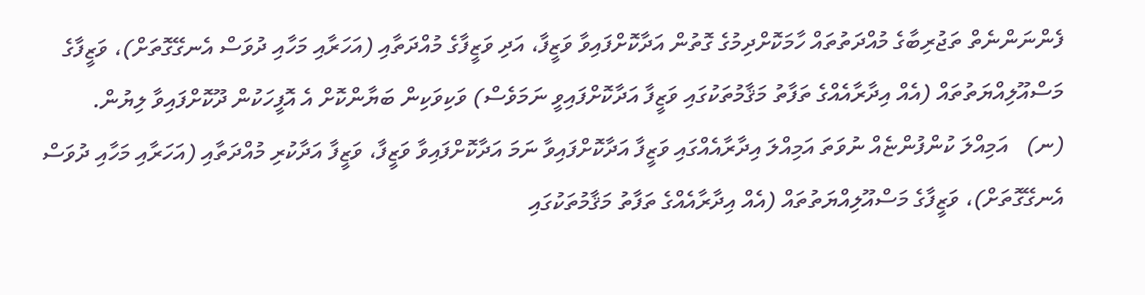ފެންނަންނެތް ތަޖުރިބާގެ މުއްދަތުތައް ހާމަކޮށްދިމުގެ ގޮތުން އަދާކޮށްފައިވާ ވަޒީފާ، އަދި ވަޒީފާގެ މުއްދަތާއި (އަހަރާއި މަހާއި ދުވަސް އެނގޭގޮތަށް)، ވަޒީފާގެ މަސްއޫލިއްޔަތުތައް (އެއް އިދާރާއެއްގެ ތަފާތު މަޤާމުތަކުގައި ވަޒީފާ އަދާކޮށްފައިވީ ނަމަވެސް) ވަކިވަކިން ބަޔާންކޮށް އެ އޮފީހަކުން ދޫކޮށްފައިވާ ލިޔުން.
(ނ)   އަމިއްލަ ކުންފުންޏެއް ނުވަތަ އަމިއްލަ އިދާރާއެއްގައި ވަޒީފާ އަދާކޮށްފައިވާ ނަމަ އަދާކޮށްފައިވާ ވަޒީފާ، ވަޒީފާ އަދާކުރި މުއްދަތާއި (އަހަރާއި މަހާއި ދުވަސް އެނގޭގޮތަށް)، ވަޒީފާގެ މަސްއޫލިއްޔަތުތައް (އެއް އިދާރާއެއްގެ ތަފާތު މަޤާމުތަކުގައި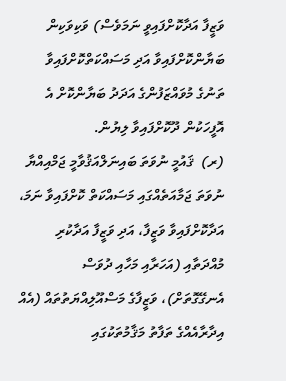ވަޒީފާ އަދާކޮށްފައިވީ ނަމަވެސް) ވަކިވަކިން ބަޔާންކޮށްފައިވާ އަދި މަސައްކަތްކޮށްފައިވާ ތަނުގެ މުވައްޒަފުންގެ އަދަދު ބަޔާންކޮށް އެ އޮފީހަކުން ދޫކޮށްފައިވާ ލިޔުން.
(ރ)  ޤައުމީ ނުވަތަ ބައިނަލްއަޤުވާމީ ޖަމްއިއްޔާ ނުވަތަ ޖަމާއަތެއްގައި މަސައްކަތް ކޮށްފައިވާ ނަމަ، އަދާކޮށްފައިވާ ވަޒީފާ، އަދި ވަޒީފާ އަދާކުރި މުއްދަތާއި (އަހަރާއި މަހާއި ދުވަސް އެނގޭގޮތަށް)، ވަޒީފާގެ މަސްއޫލިއްޔަތުތައް (އެއް އިދާރާއެއްގެ ތަފާތު މަޤާމުތަކުގައި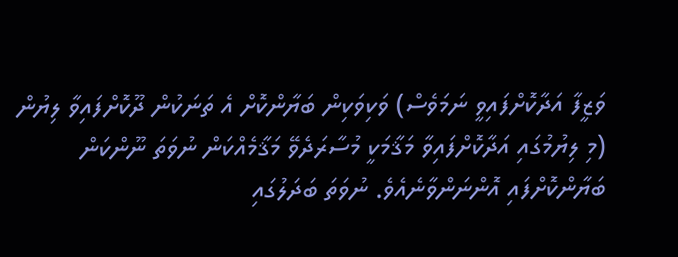ވަޒީފާ އަދާކޮށްފައިވީ ނަމަވެސް) ވަކިވަކިން ބަޔާންކޮށް އެ ތަނަކުން ދޫކޮށްފައިވާ ލިޔުން (މި ލިޔުމުގައި އަދާކޮށްފައިވާ މަޤާމަކީ މުސާރަދެވޭ މަޤާމެއްކަން ނުވަތަ ނޫންކަން ބަޔާންކޮށްފައި އޮންނަންވާނެއެވެ. ނުވަތަ ބަދަލުގައި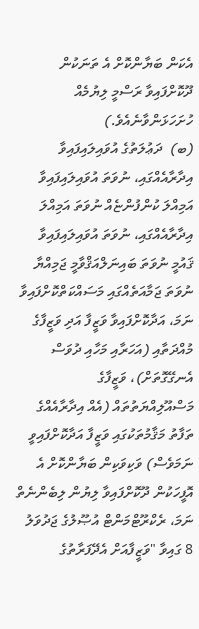އެކަން ބަޔާންކޮށް އެ ތަނަކުން ދޫކޮށްފައިވާ ރަސްމީ ލިޔުމެއް ހުށަހަޅަންވާނެއެވެ.)
(ބ)  ދަޢުލަތުގެ އުވައިލައިފައިވާ އިދާރާއެއްގައި، ނުވަތަ އުވައިލައިފައިވާ އަމިއްލަ ކުންފުންޏެއް ނުވަތަ އަމިއްލަ އިދާރާއެއްގައި، ނުވަތަ އުވައިލައިފައިވާ ޤައުމީ ނުވަތަ ބައިނަލްއަޤްވާމީ ޖަމިއްޔާ ނުވަތަ ޖަމާއަތެއްގައި މަސައްކަތްކޮށްފައިވާ ނަމަ، އަދާކޮށްފައިވާ ވަޒީފާ އަދި ވަޒީފާގެ މުއްދަތާއި (އަހަރާއި މަހާއި ދުވަސް އެނގޭގޮތަށް)، ވަޒީފާގެ މަސްއޫލިއްޔަތުތައް (އެއް އިދާރާއެއްގެ ތަފާތު މަޤާމުތަކުގައި ވަޒީފާ އަދާކޮށްފައިވީ ނަމަވެސް) ވަކިވަކިން ބަޔާންކޮށް އެ އޮފީހަކުން ދޫކޮށްފައިވާ ލިޔުން ލިބެންނެތް ނަމަ، ރެކްރޫޓްމަންޓް އުޞޫލުގެ ޖަދުވަލު 8 ގައިވާ "ވަޒީފާއަށް އެދޭފަރާތުގެ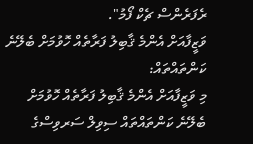ރެފަރެންސް ޗެކް ފޯމު".
ވަޒީފާއަށް އެންމެ ޤާބިލު ފަރާތެއް ހޮވުމަށް ބެލޭނެ ކަންތައްތައް:
މި ވަޒީފާއަށް އެންމެ ޤާބިލު ފަރާތެއް ހޮވުމަށް ބެލޭނެ ކަންތައްތައް ސިވިލް ސަރވިސްގެ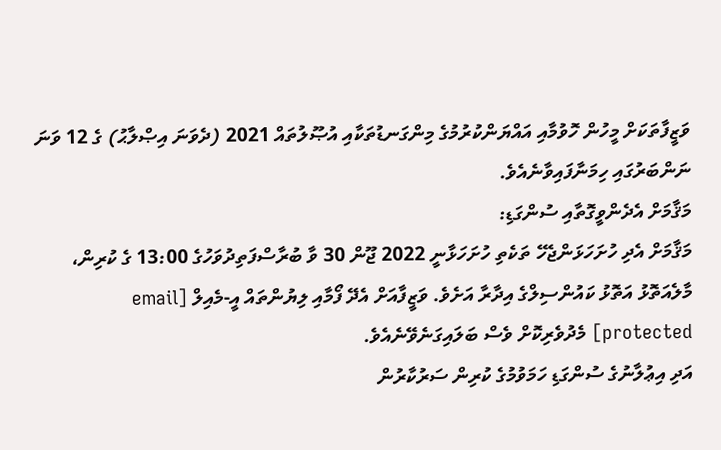ވަޒީފާތަކަށް މީހުން ހޮވުމާއި އައްޔަންކުރުމުގެ މިންގަނޑުތަކާއި އުޞޫލުތައް 2021 (ދެވަނަ އިޞްލާޙު) ގެ 12 ވަނަ ނަންބަރުގައި ހިމަނާފައިވާނެއެވެ.
މަޤާމަށް އެދެންވީގޮތާއި ސުންގަޑި:
މަޤާމަށް އެދި ހުށަހަޅަންޖެހޭ ތަކެތި ހުށަހަޅާނީ 2022 ޖޫން 30 ވާ ބުރާސްފަތިދުވަހުގެ 13:00 ގެ ކުރިން، މާލެއަތޮޅު އަތޮޅު ކައުންސިލްގެ އިދާރާ އަށެވެ. ވަޒީފާއަށް އެދޭ ފޯމާއި ލިޔުންތައް އީ-މެއިލް [email protected] މެދުވެރިކޮށް ވެސް ބަލައިގަނެވޭނެއެވެ.
އަދި އިޢުލާނުގެ ސުންގަޑި ހަމަވުމުގެ ކުރިން ސަރުކާރުން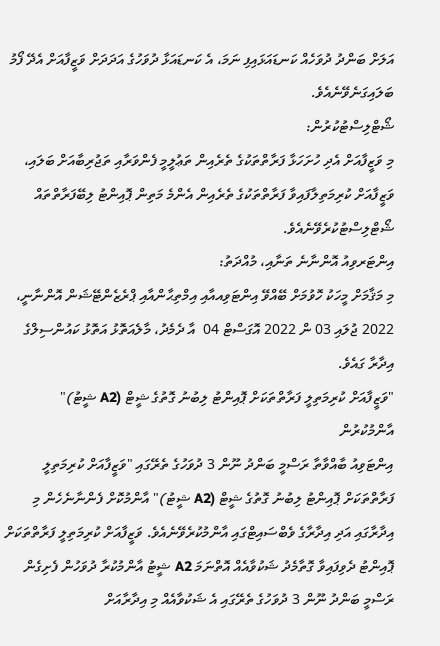އަލަށް ބަންދު ދުވަހެއް ކަނޑައަޅައިފި ނަމަ، އެ ކަނޑައަޅާ ދުވަހުގެ އަދަދަށް ވަޒީފާއަށް އެދޭ ފޯމު ބަލައިގަނެވޭނެއެވެ.
ޝޯޓްލިސްޓުކުރުން:
މި ވަޒީފާއަށް އެދި ހުށަހަޅާ ފަރާތްތަކުގެ ތެރެއިން ތަޢުލީމީ ފެންވަރާއި ތަޖުރިބާއަށް ބަލައި، ވަޒީފާއަށް ކުރިމަތިލާފައިވާ ފަރާތްތަކުގެ ތެރެއިން އެންމެ މަތިން ޕޮއިންޓު ލިބޭފަރާތްތައް ޝޯޓްލިސްޓުކުރެވޭނެއެވެ.
އިންޓަރވިއު އޮންނާނެ ތަނާއި، މުއްދަތު:
މި މަޤާމަށް މީހަކު ހޮވުމަށް ބޭއްވޭ އިންޓަވިއއާއި އިމްތިޙާންއާއި ޕްރެޒެންޓޭޝަން އޮންނާނީ، 2022 ޖުލައި 03 ން 2022 އޮގަސްޓް 04  އާ ދެމެދު، މާލެއަތޮޅު އަތޮޅު ކައުންސިލްގެ އިދާރާ ގައެވެ.
"ވަޒީފާއަށް ކުރިމަތިލީ ފަރާތްތަކަށް ޕޮއިންޓު ލިބުނު ގޮތުގެ ޝީޓް (A2 ޝީޓު)" އާންމުކުރުން
އިންޓަވިއު ބާއްވާތާ ރަސްމީ ބަންދު ނޫން 3 ދުވަހުގެ ތެރޭގައި "ވަޒީފާއަށް ކުރިމަތިލީ ފަރާތްތަކަށް ޕޮއިންޓު ލިބުނު ގޮތުގެ ޝީޓް (A2 ޝީޓު)" އާންމުކޮށް ފެންނާނެހެން މި އިދާރާގައި އަދި އިދާރާގެ ވެބްސައިޓްގައި އާންމުކުރެވޭނެއެވެ. ވަޒީފާއަށް ކުރިމަތިލީ ފަރާތްތަކަށް ޕޮއިންޓު ދެވިފައިވާ ގޮތާމެދު ޝަކުވާއެއް އޮތްނަމަ A2 ޝީޓު އާންމުކުރާ ދުވަހުން ފެށިގެން ރަސްމީ ބަންދު ނޫން 3 ދުވަހުގެ ތެރޭގައި އެ ޝަކުވާއެއް މި އިދާރާއަށް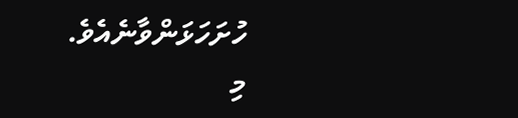ހުށަހަޅަންވާނެއެވެ.
މި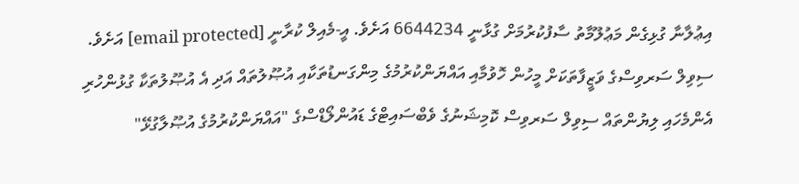އިޢުލާނާ ގުޅިގެން މަޢުލޫމާތު ސާފުކުރުމަށް ގުޅާނީ 6644234 އަށެވެ. އީ-މެއިލް ކުރާނީ [email protected] އަށެވެ.
ސިވިލް ސަރވިސްގެ ވަޒީފާތަކަށް މީހުން ހޮވުމާއި އައްޔަންކުރުމުގެ މިންގަނޑުތަކާއި އުޞޫލުތައް އަދި އެ އުޞޫލުތަކާ ގުޅުންހުރި އެންމެހައި ލިޔުންތައް ސިވިލް ސަރވިސް ކޮމިޝަނުގެ ވެބްސައިޓްގެ ޑައުންލޯޑްސްގެ "އައްޔަންކުރުމުގެ އުޞޫލާގުޅޭ"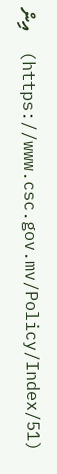(https://www.csc.gov.mv/Policy/Index/51)  އިން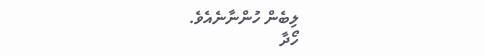ލިބެން ހުންނާނެއެވެ.
ހޯދާ